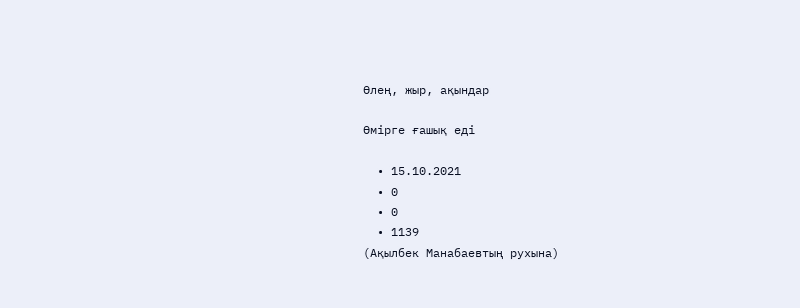Өлең, жыр, ақындар

Өмірге ғашық еді

  • 15.10.2021
  • 0
  • 0
  • 1139
(Ақылбек Манабаевтың рухына)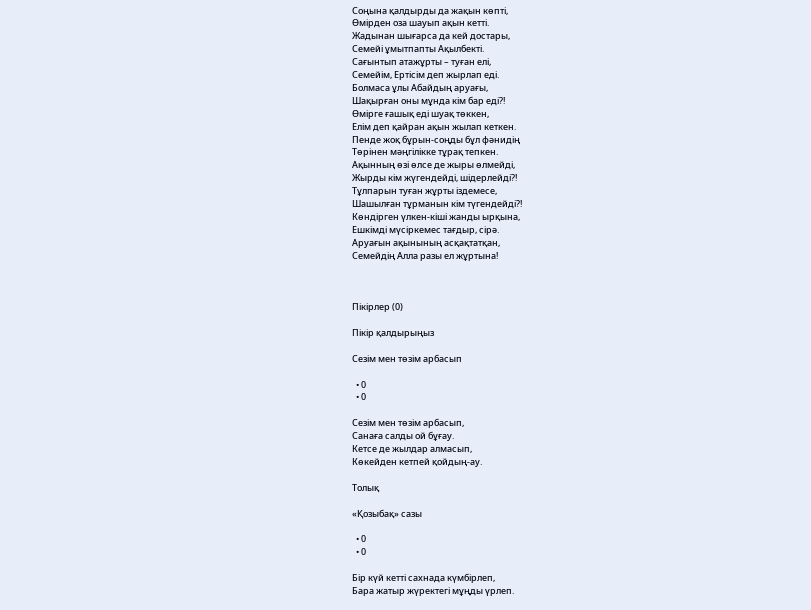Соңына қалдырды да жақын көпті,
Өмірден оза шауып ақын кетті.
Жадынан шығарса да кей достары,
Семейі ұмытпапты Ақылбекті.
Сағынтып атажұрты – туған елі,
Семейім, Ертісім деп жырлап еді.
Болмаса ұлы Абайдың аруағы,
Шақырған оны мұнда кім бар еді?!
Өмірге ғашық еді шуақ төккен,
Елім деп қайран ақын жылап кеткен.
Пенде жоқ бұрын-соңды бұл фәнидің
Төрінен мәңгілікке тұрақ тепкен.
Ақынның өзі өлсе де жыры өлмейді,
Жырды кім жүгендейді, шідерлейді?!
Тұлпарын туған жұрты іздемесе,
Шашылған тұрманын кім түгендейді?!
Көндірген үлкен-кіші жанды ырқына,
Ешкімді мүсіркемес тағдыр, сірә.
Аруағын ақынының асқақтатқан,
Семейдің Алла разы ел жұртына!



Пікірлер (0)

Пікір қалдырыңыз

Сезім мен төзім арбасып

  • 0
  • 0

Сезім мен төзім арбасып,
Санаға салды ой бұғау.
Кетсе де жылдар алмасып,
Көкейден кетпей қойдың-ау.

Толық

«Қозыбақ» сазы

  • 0
  • 0

Бір күй кетті сахнада күмбірлеп,
Бара жатыр жүректегі мұңды үрлеп.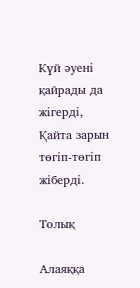Күй әуені қайрады да жігерді,
Қайта зарын төгіп-төгіп жіберді.

Толық

Алаяққа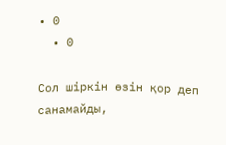• 0
  • 0

Сол шіркін өзін қор деп санамайды,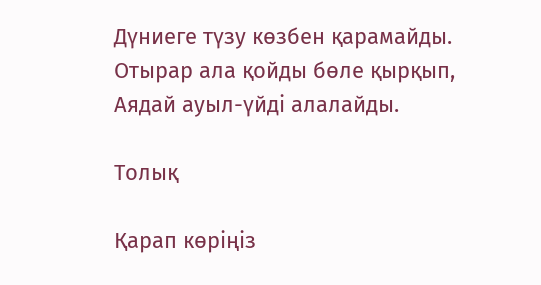Дүниеге түзу көзбен қарамайды.
Отырар ала қойды бөле қырқып,
Аядай ауыл-үйді алалайды.

Толық

Қарап көріңіз